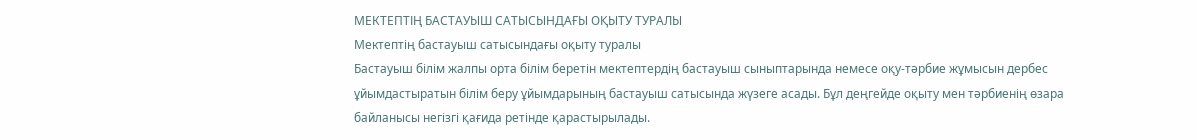МЕКТЕПТІҢ БАСТАУЫШ САТЫСЫНДАҒЫ ОҚЫТУ ТУРАЛЫ
Мектептің бастауыш сатысындағы оқыту туралы
Бастауыш білім жалпы орта білім беретін мектептердің бастауыш сыныптарында немесе оқу-тәрбие жұмысын дербес ұйымдастыратын білім беру ұйымдарының бастауыш сатысында жүзеге асады. Бұл деңгейде оқыту мен тәрбиенің өзара байланысы негізгі қағида ретінде қарастырылады.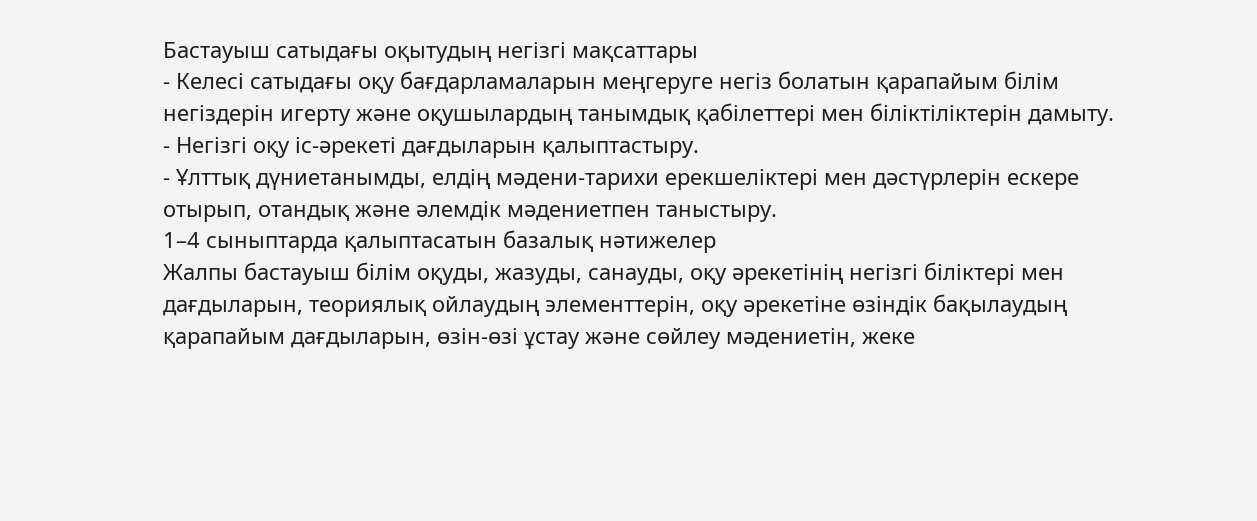Бастауыш сатыдағы оқытудың негізгі мақсаттары
- Келесі сатыдағы оқу бағдарламаларын меңгеруге негіз болатын қарапайым білім негіздерін игерту және оқушылардың танымдық қабілеттері мен біліктіліктерін дамыту.
- Негізгі оқу іс-әрекеті дағдыларын қалыптастыру.
- Ұлттық дүниетанымды, елдің мәдени-тарихи ерекшеліктері мен дәстүрлерін ескере отырып, отандық және әлемдік мәдениетпен таныстыру.
1–4 сыныптарда қалыптасатын базалық нәтижелер
Жалпы бастауыш білім оқуды, жазуды, санауды, оқу әрекетінің негізгі біліктері мен дағдыларын, теориялық ойлаудың элементтерін, оқу әрекетіне өзіндік бақылаудың қарапайым дағдыларын, өзін-өзі ұстау және сөйлеу мәдениетін, жеке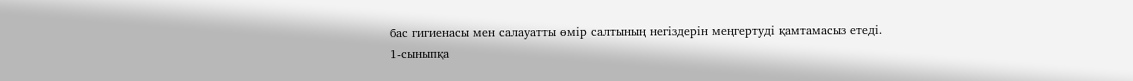бас гигиенасы мен салауатты өмір салтының негіздерін меңгертуді қамтамасыз етеді.
1-сыныпқа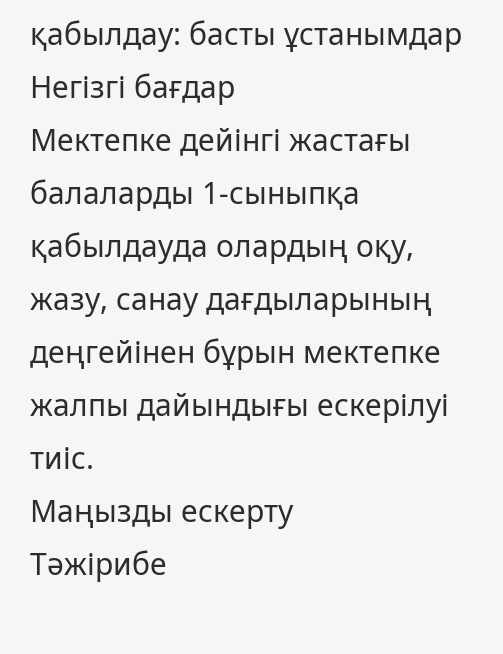қабылдау: басты ұстанымдар
Негізгі бағдар
Мектепке дейінгі жастағы балаларды 1-сыныпқа қабылдауда олардың оқу, жазу, санау дағдыларының деңгейінен бұрын мектепке жалпы дайындығы ескерілуі тиіс.
Маңызды ескерту
Тәжірибе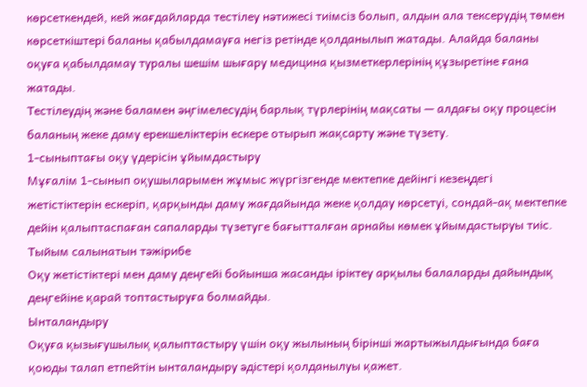көрсеткендей, кей жағдайларда тестілеу нәтижесі тиімсіз болып, алдын ала тексерудің төмен көрсеткіштері баланы қабылдамауға негіз ретінде қолданылып жатады. Алайда баланы оқуға қабылдамау туралы шешім шығару медицина қызметкерлерінің құзыретіне ғана жатады.
Тестілеудің және баламен әңгімелесудің барлық түрлерінің мақсаты — алдағы оқу процесін баланың жеке даму ерекшеліктерін ескере отырып жақсарту және түзету.
1-сыныптағы оқу үдерісін ұйымдастыру
Мұғалім 1-сынып оқушыларымен жұмыс жүргізгенде мектепке дейінгі кезеңдегі жетістіктерін ескеріп, қарқынды даму жағдайында жеке қолдау көрсетуі, сондай-ақ мектепке дейін қалыптаспаған сапаларды түзетуге бағытталған арнайы көмек ұйымдастыруы тиіс.
Тыйым салынатын тәжірибе
Оқу жетістіктері мен даму деңгейі бойынша жасанды іріктеу арқылы балаларды дайындық деңгейіне қарай топтастыруға болмайды.
Ынталандыру
Оқуға қызығушылық қалыптастыру үшін оқу жылының бірінші жартыжылдығында баға қоюды талап етпейтін ынталандыру әдістері қолданылуы қажет.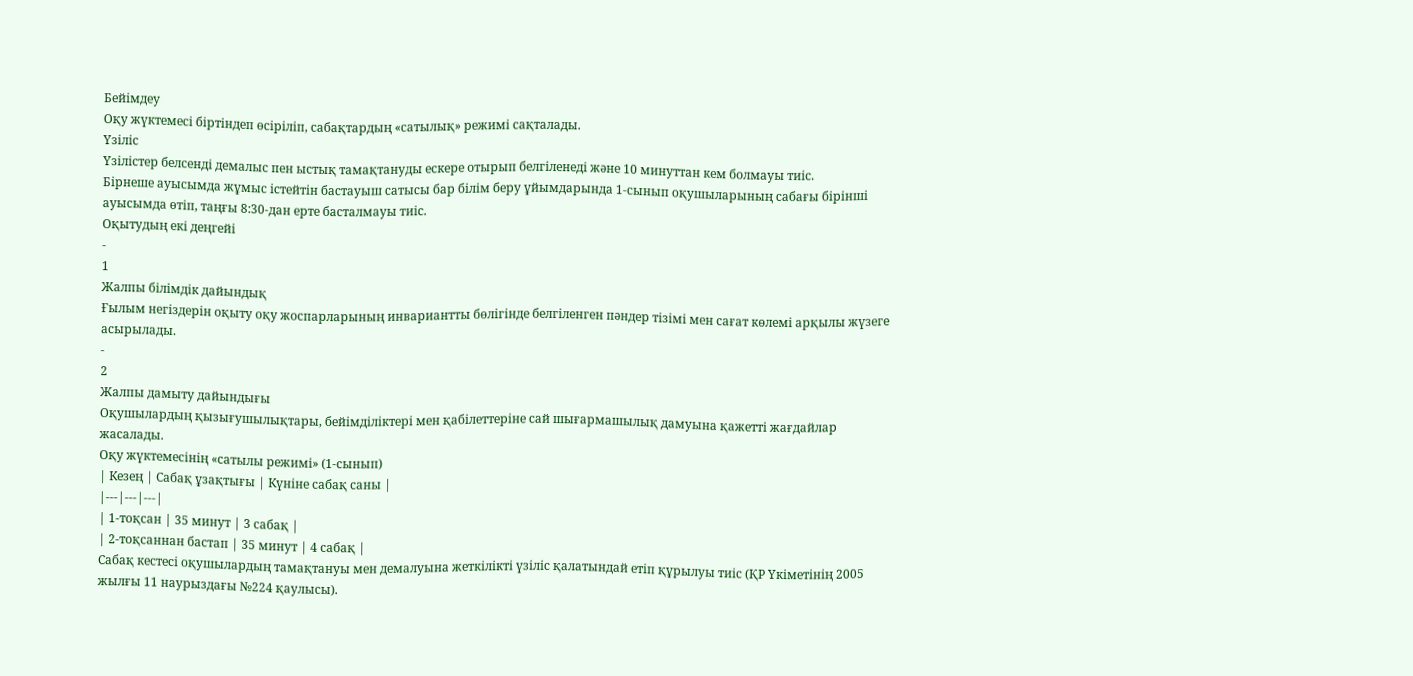Бейімдеу
Оқу жүктемесі біртіндеп өсіріліп, сабақтардың «сатылық» режимі сақталады.
Үзіліс
Үзілістер белсенді демалыс пен ыстық тамақтануды ескере отырып белгіленеді және 10 минуттан кем болмауы тиіс.
Бірнеше ауысымда жұмыс істейтін бастауыш сатысы бар білім беру ұйымдарында 1-сынып оқушыларының сабағы бірінші ауысымда өтіп, таңғы 8:30-дан ерте басталмауы тиіс.
Оқытудың екі деңгейі
-
1
Жалпы білімдік дайындық
Ғылым негіздерін оқыту оқу жоспарларының инвариантты бөлігінде белгіленген пәндер тізімі мен сағат көлемі арқылы жүзеге асырылады.
-
2
Жалпы дамыту дайындығы
Оқушылардың қызығушылықтары, бейімділіктері мен қабілеттеріне сай шығармашылық дамуына қажетті жағдайлар жасалады.
Оқу жүктемесінің «сатылы режимі» (1-сынып)
| Кезең | Сабақ ұзақтығы | Күніне сабақ саны |
|---|---|---|
| 1-тоқсан | 35 минут | 3 сабақ |
| 2-тоқсаннан бастап | 35 минут | 4 сабақ |
Сабақ кестесі оқушылардың тамақтануы мен демалуына жеткілікті үзіліс қалатындай етіп құрылуы тиіс (ҚР Үкіметінің 2005 жылғы 11 наурыздағы №224 қаулысы).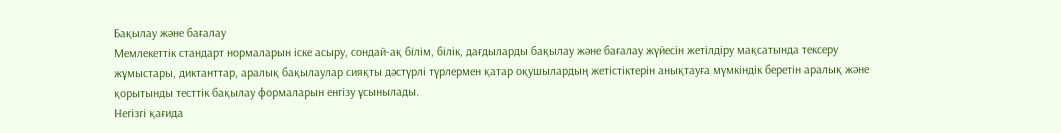Бақылау және бағалау
Мемлекеттік стандарт нормаларын іске асыру, сондай-ақ білім, білік, дағдыларды бақылау және бағалау жүйесін жетілдіру мақсатында тексеру жұмыстары, диктанттар, аралық бақылаулар сияқты дәстүрлі түрлермен қатар оқушылардың жетістіктерін анықтауға мүмкіндік беретін аралық және қорытынды тесттік бақылау формаларын енгізу ұсынылады.
Негізгі қағида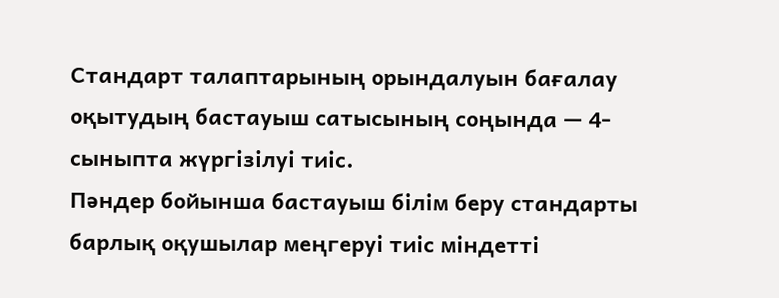Стандарт талаптарының орындалуын бағалау оқытудың бастауыш сатысының соңында — 4-сыныпта жүргізілуі тиіс.
Пәндер бойынша бастауыш білім беру стандарты барлық оқушылар меңгеруі тиіс міндетті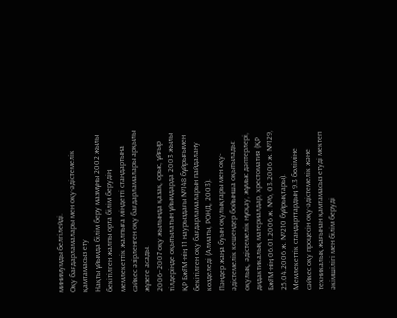минимумды белгілейді.
Оқу бағдарламалары мен оқу-әдістемелік қамтамасыз ету
Нақты ұйымда білім беру мазмұны 2002 жылы бекітілген жалпы орта білім берудің мемлекеттік жалпыға міндетті стандартына сәйкес әзірленген оқу бағдарламалары арқылы жүзеге асады.
2006–2007 оқу жылында қазақ, орыс, ұйғыр тілдерінде оқытылатын ұйымдарда 2003 жылы ҚР БжҒМ-нің 11 наурыздағы №148 бұйрығымен бекітілген оқу бағдарламаларын пайдалану көзделеді (Алматы, РОНД, 2003).
Пәндер жаңа буын оқулықтары мен оқу-әдістемелік кешендер бойынша оқытылады: оқулық, әдістемелік нұсқау, жұмыс дәптерлері, дидактикалық материалдар, хрестоматия (ҚР БжҒМ-нің 06.01.2006 ж. №6, 03.2006 ж. №129, 25.04.2006 ж. №210 бұйрықтары).
Мемлекеттік стандарттардың 9.3 бөліміне сәйкес оқу процесін оқу-әдістемелік және техникалық жағынан қамтамасыз етуді мектеп әкімшілігі мен білім беруді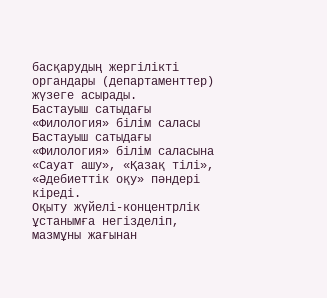басқарудың жергілікті органдары (департаменттер) жүзеге асырады.
Бастауыш сатыдағы «Филология» білім саласы
Бастауыш сатыдағы «Филология» білім саласына «Сауат ашу», «Қазақ тілі», «Әдебиеттік оқу» пәндері кіреді.
Оқыту жүйелі-концентрлік ұстанымға негізделіп, мазмұны жағынан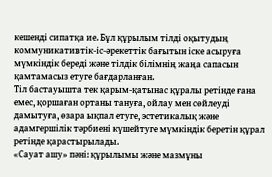кешенді сипатқа ие. Бұл құрылым тілді оқытудың коммуникативтік-іс-әрекеттік бағытын іске асыруға мүмкіндік береді және тілдік білімнің жаңа сапасын қамтамасыз етуге бағдарланған.
Тіл бастауышта тек қарым-қатынас құралы ретінде ғана емес, қоршаған ортаны тануға, ойлау мен сөйлеуді дамытуға, өзара ықпал етуге, эстетикалық және адамгершілік тәрбиені күшейтуге мүмкіндік беретін құрал ретінде қарастырылады.
«Сауат ашу» пәні: құрылымы және мазмұны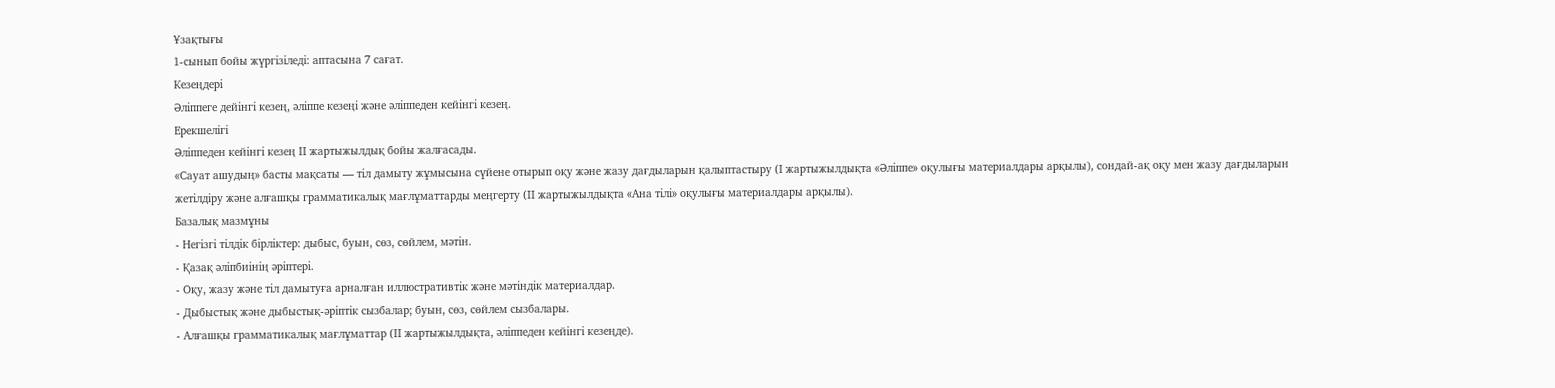Ұзақтығы
1-сынып бойы жүргізіледі: аптасына 7 сағат.
Кезеңдері
Әліппеге дейінгі кезең, әліппе кезеңі және әліппеден кейінгі кезең.
Ерекшелігі
Әліппеден кейінгі кезең II жартыжылдық бойы жалғасады.
«Сауат ашудың» басты мақсаты — тіл дамыту жұмысына сүйене отырып оқу және жазу дағдыларын қалыптастыру (I жартыжылдықта «Әліппе» оқулығы материалдары арқылы), сондай-ақ оқу мен жазу дағдыларын жетілдіру және алғашқы грамматикалық мағлұматтарды меңгерту (II жартыжылдықта «Ана тілі» оқулығы материалдары арқылы).
Базалық мазмұны
- Негізгі тілдік бірліктер: дыбыс, буын, сөз, сөйлем, мәтін.
- Қазақ әліпбиінің әріптері.
- Оқу, жазу және тіл дамытуға арналған иллюстративтік және мәтіндік материалдар.
- Дыбыстық және дыбыстық-әріптік сызбалар; буын, сөз, сөйлем сызбалары.
- Алғашқы грамматикалық мағлұматтар (II жартыжылдықта, әліппеден кейінгі кезеңде).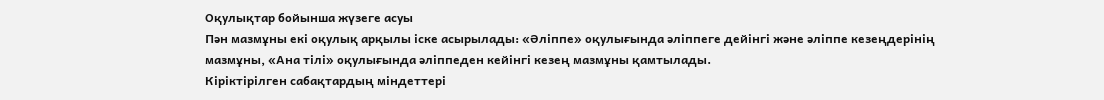Оқулықтар бойынша жүзеге асуы
Пән мазмұны екі оқулық арқылы іске асырылады: «Әліппе» оқулығында әліппеге дейінгі және әліппе кезеңдерінің мазмұны, «Ана тілі» оқулығында әліппеден кейінгі кезең мазмұны қамтылады.
Кіріктірілген сабақтардың міндеттері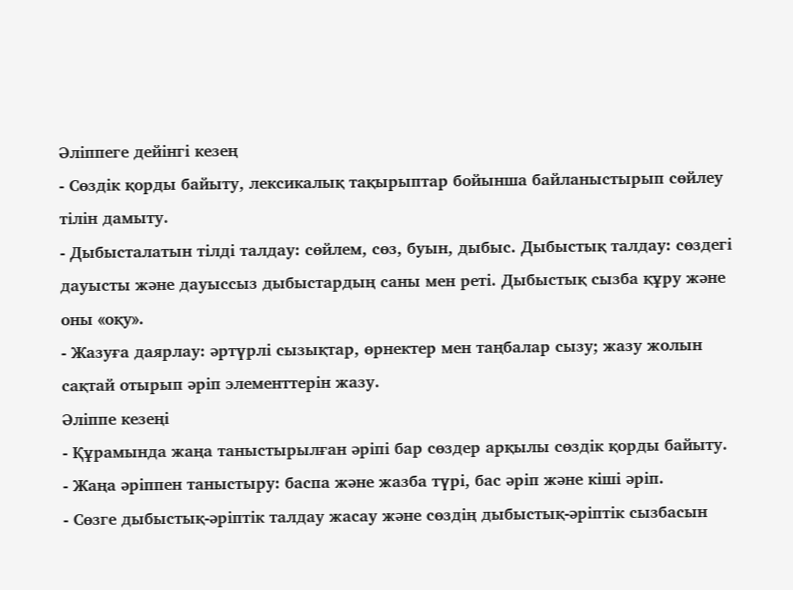Әліппеге дейінгі кезең
- Сөздік қорды байыту, лексикалық тақырыптар бойынша байланыстырып сөйлеу тілін дамыту.
- Дыбысталатын тілді талдау: сөйлем, сөз, буын, дыбыс. Дыбыстық талдау: сөздегі дауысты және дауыссыз дыбыстардың саны мен реті. Дыбыстық сызба құру және оны «оқу».
- Жазуға даярлау: әртүрлі сызықтар, өрнектер мен таңбалар сызу; жазу жолын сақтай отырып әріп элементтерін жазу.
Әліппе кезеңі
- Құрамында жаңа таныстырылған әріпі бар сөздер арқылы сөздік қорды байыту.
- Жаңа әріппен таныстыру: баспа және жазба түрі, бас әріп және кіші әріп.
- Сөзге дыбыстық-әріптік талдау жасау және сөздің дыбыстық-әріптік сызбасын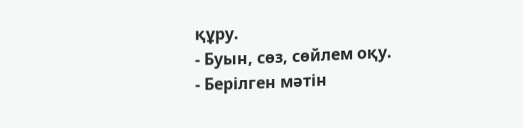құру.
- Буын, сөз, сөйлем оқу.
- Берілген мәтін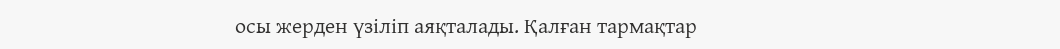осы жерден үзіліп аяқталады. Қалған тармақтар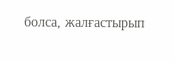болса, жалғастырып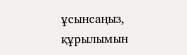ұсынсаңыз, құрылымын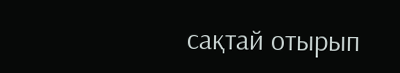сақтай отырып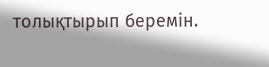толықтырып беремін.